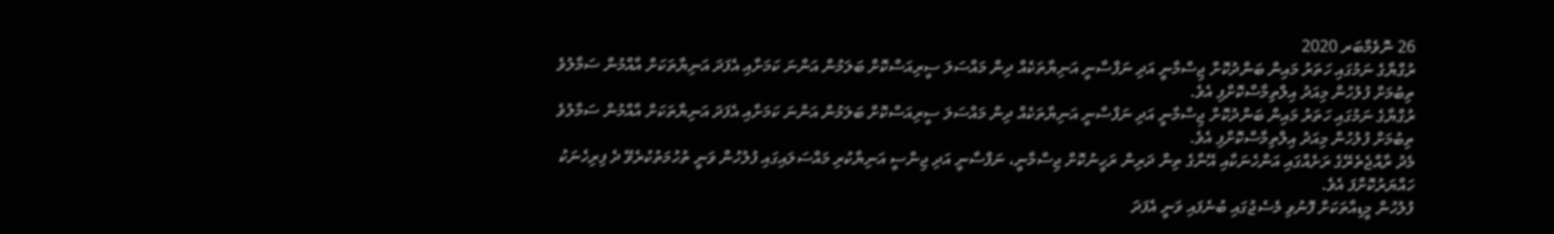26 ނޮވެމްބަރ 2020
ރުގްޔާގެ ނަމުގައި ހަތަރު މައިން ބަންދުކޮށް ޖިސްމާނީ އަދި ނަފްސާނީ އަނިޔާތަކެއް ދިން މައްސަލަ ސީރިއަސްކޮށް ބަލަމުން އަންނަ ކަމަށާއި އެފަދަ އަނިޔާތަކަށް އާއްމުން ސަމާލުވެ ތިބުމަށް ފުލުހުން މިއަދު އިލްތިމާސްކޮށްފި އެވެ.
ރުގްޔާގެ ނަމުގައި ހަތަރު މައިން ބަންދުކޮށް ޖިސްމާނީ އަދި ނަފްސާނީ އަނިޔާތަކެއް ދިން މައްސަލަ ސީރިއަސްކޮށް ބަލަމުން އަންނަ ކަމަށާއި އެފަދަ އަނިޔާތަކަށް އާއްމުން ސަމާލުވެ ތިބުމަށް ފުލުހުން މިއަދު އިލްތިމާސްކޮށްފި އެވެ.
މެދު ރާއްޖެތެރޭގެ ރަށެއްގައި އަންހެނަކާއި އޭނާގެ ތިން ދަރިން ރަހީނުކޮށް ޖިސްމާނީ، ނަފްސާނީ އަދި ޖިންސީ އަނިޔާކުރި މައްސަލައިގައި ފުލުހުން ވަނީ ތުހުމަތުކުރެވޭ ދެ ފިރިހެނަކު ހައްޔަރުކޮށްފަ އެވެ.
ފުލުހުން މީޑިއާތަކަށް ފޮނުވި މެސެޖުގައި ބުނެފައި ވަނީ އެފަދަ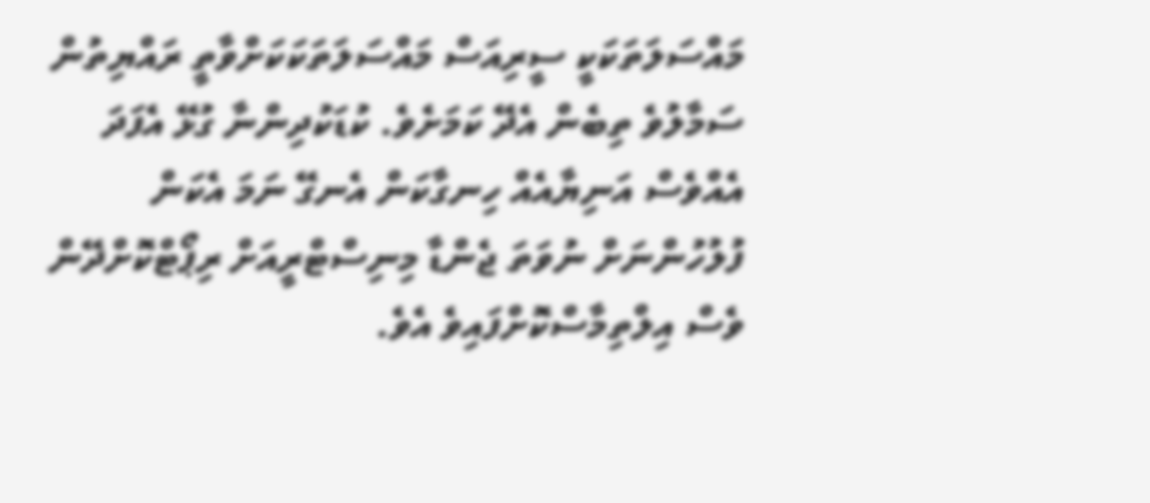މައްސަލަތަކަކީ ސީރިއަސް މައްސަލަތަކަކަށްވާތީ ރައްޔިތުން ސަމާލުވެ ތިބެން އެދޭ ކަމަށެވެ. ކުޑަކުދިންނާ ގުޅޭ އެފަދަ އެއްވެސް އަނިޔާއެއް ހިނގާކަން އެނގޭ ނަމަ އެކަން ފުލުހުންނަށް ނުވަތަ ޖެންޑާ މިނިސްޓްރީއަށް ރިޕޯޓްކޮށްދޭން ވެސް އިލްތިމާސްކޮށްފައިވެ އެވެ.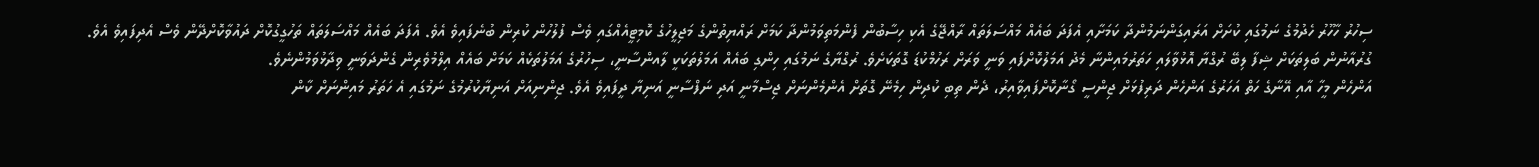ސިހުރު ހާހޫރު ހެދުމުގެ ނަމުގައި ކުށަށް އަރައިގަންނަމުންދާ ކަމަށާއި އެފަދަ ބައެއް މައްސަލަތައް ރާއްޖޭގެ އެކި ހިސާބުން ފެންމަތިވަމުންދާ ކަމަށް ރައްޔިތުންގެ މަޖިލީހުގެ ކޮމިޓީއެއްގައި ވެސް ފުލުހުން ކުރިން ބުނެފައިވެ އެވެ. އެފަދަ ބައެއް މައްސަލަތައް ތަހުގީގުކޮށް ދައުވާކޮށްދޭން ވެސް އެދިފައިވެ އެވެ.
ގުރުއާނުން ބަލިތަކަށް ޝިފާ ލިބޭ ރުގްޔާ އޮޅުވާލައި ހަތަރުމައިންނާ މެދު އަމަލުކޮށްފައި ވަނީ ވަރަށް ރަހުމްކުޑަ ގޮތަކަށެވެ. ރުގްޔާގެ ނަމުގައި ހިންގި ބައެއް އަމަލުތަކަކީ ލާއންސާނީ، ސިހުރުގެ އަމަލުތަކެއް ކަމަށް ބައެއް އިލްމުވެރިން ގެންދަވަނީ ވިދާޅުވަމުންނެވެ.
އަންހެން މީހާ އާއި އޭނާގެ ހަތް އަހަރުގެ އަންހެން ދަރިފުޅަށް ޖިންސީ ގޯނާކޮށްފައިވާއިރު، ދެން ތިބި ކުދިން ހިމެނޭ ގޮތަށް އެންމެންނަށް ޖިސްމާނީ އަދި ނަފްސާނީ އަނިޔާ ދީފައިވެ އެވެ. ޖިންނިއަށް އަނިޔާކުރުމުގެ ނަމުގައި އެ ހަތަރު މައިންނަށް ކާން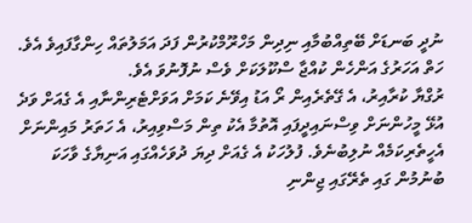ނުދީ ބަނޑަށް ބޭތިއްބުމާއި ނިދިން މަހްރޫމްކުރުން ފަދަ އަމަލުތައް ހިންގާފައިވެ އެވެ.
ހަތް އަހަރުގެ އަންހެން ކުއްޖާ ސްކޫލަކަށް ވެސް ނުފޮނުވަ އެވެ.
ރުގްޔާ ކުރާއިރު، އެ ގޭތެރެއިން ރޯ އަޑު އިވޭނެ ކަމަށް އަވަށްޓެރިންނާއި އެ ގެއަށް ވަދެ އުޅޭ މީހުންނަށް ވިސްނައިދީފައި އޮތުމާ އެކު ތިން މަސްވިއިރު، އެ ހަތަރު މައިންނަށް އެހީތެރިކަމެއް ނުލިބުނެވެ. ފުލުހަކު އެ ގެއަށް ދިޔަ ދުވަހެއްގައި އަނިޔާގެ ވާހަކަ ބުނުމުން ގައި ތެރޭގައި ޖިންނި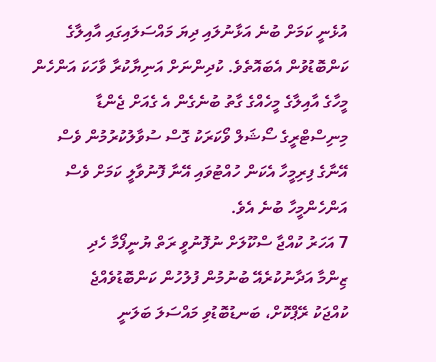އުޅެނީ ކަމަށް ބުނެ އަޅާނުލައި ދިޔަ މައްސަލައިގައި އާއިލާގެ ކަންބޮޑުވުން އެބައޮތެވެ. ކުދިންނަށް އަނިޔާކުރާ ވާހަކަ އަންހެން މީހާގެ އާއިލާގެ މީހެއްގެ ގާތު ބުނެގެން އެ ގެއަށް ޖެންޑާ މިނިސްޓްރީގެ ސޯޝަލް ވޯކަރަކު ގޮސް ސުވާލުކުރުމުން ވެސް އޭނާގެ ފިރިމީހާ އެކަން ހުއްޓުވައި އޭނާ ފޮނުވާލީ ކަމަށް ވެސް އަންހެންމީހާ ބުނެ އެވެ.
7 އަހަރު ކުއްޖާ ސްކޫލަށް ނުފޮނުވީ ރަތް ޔުނީފޯމާ ހެދި
ޒިންމާ އަދާނުކުރެއޭ ބުނުމުން ފުލުހުން ކަންބޮޑުވެއްޖެ
ކުއްޖަކު ރޭޕްކޮށް، ބަނޑުބޮޑުވި މައްސަލަ ބަލަނީ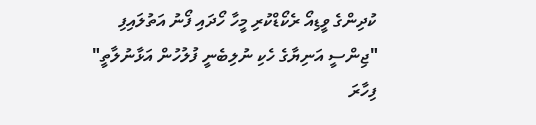ކުދިންގެ ވީޑިއޯ ރެކޯޑްކުރި މީހާ ހޯދައި ފޯނު އަތުލައިފި
"ޖިންސީ އަނިޔާގެ ހެކި ނުލިބެނީ ފުލުހުން އަޅާނުލާތީ"
ފިހާރަ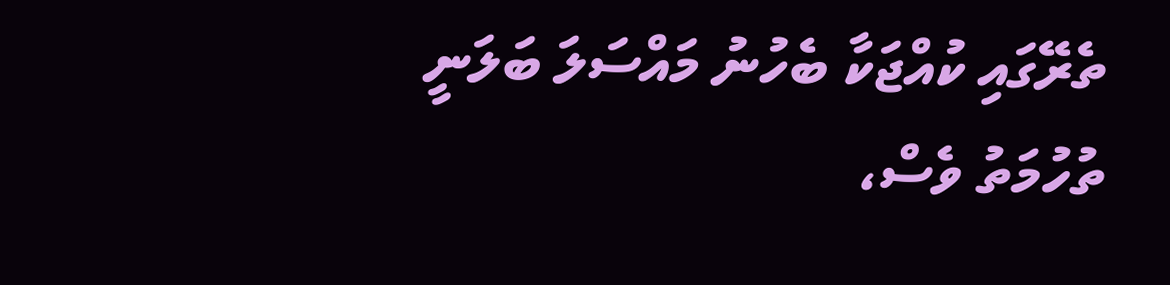ތެރޭގައި ކުއްޖަކާ ބެހުނު މައްސަލަ ބަލަނީ
ތުހުމަތު ވެސް،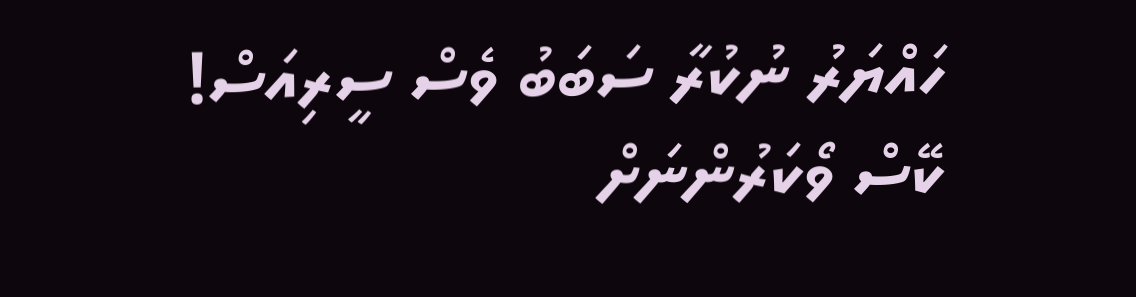ހައްޔަރު ނުކުރާ ސަބަބު ވެސް ސީރިއަސް!
ކޭސް ވޯކަރުންނަށް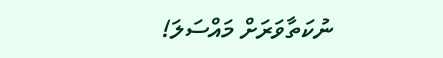ނުކަތާވަރަށް މައްސަލަ!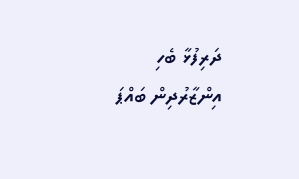ދަރިފުޅާ ބެހި އިންޒާރުދިން ބައްޕަ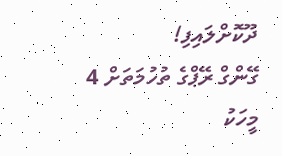ދޫކޮށްލައިފި!
ގޭންގް ރޭޕްގެ ތުހުމަތަށް 4 މީހަކު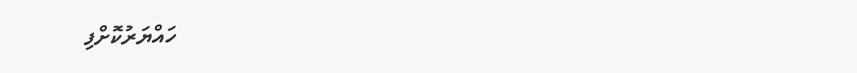ހައްޔަރުކޮށްފި